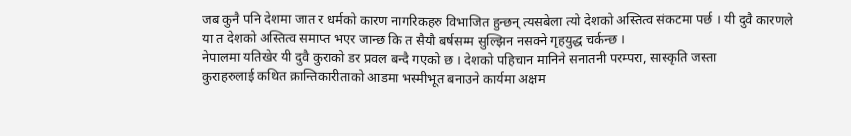जब कुनै पनि देशमा जात र धर्मको कारण नागरिकहरु विभाजित हुन्छन् त्यसबेला त्यो देशको अस्तित्व संकटमा पर्छ । यी दुवै कारणले या त देशको अस्तित्व समाप्त भएर जान्छ कि त सैयौ बर्षसम्म सुल्झिन नसक्ने गृहयुद्ध चर्कन्छ ।
नेपालमा यतिखेर यी दुवै कुराको डर प्रवल बन्दै गएको छ । देशको पहिचान मानिने सनातनी परम्परा, सास्कृति जस्ता
कुराहरुलाई कथित क्रान्तिकारीताको आडमा भस्मीभूत बनाउने कार्यमा अक्षम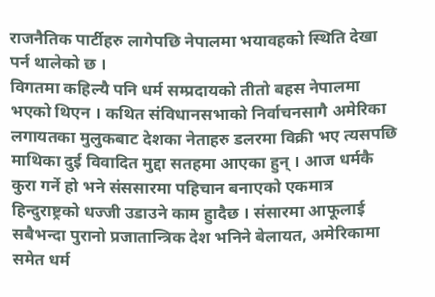राजनैतिक पार्टीहरु लागेपछि नेपालमा भयावहको स्थिति देखा पर्न थालेको छ ।
विगतमा कहिल्यै पनि धर्म सम्प्रदायको तीतो बहस नेपालमा भएको थिएन । कथित संविधानसभाको निर्वाचनसागै अमेरिका लगायतका मुलुकबाट देशका नेताहरु डलरमा विक्री भए त्यसपछि माथिका दुई विवादित मुद्दा सतहमा आएका हुन् । आज धर्मकै कुरा गर्ने हो भने संससारमा पहिचान बनाएको एकमात्र
हिन्दुराष्ट्रको धज्जी उडाउने काम हुादैछ । संसारमा आफूलाई सबैभन्दा पुरानो प्रजातान्त्रिक देश भनिने बेलायत, अमेरिकामा समेत धर्म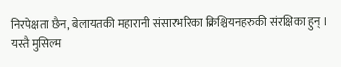निरपेक्षता छैन, बेलायतकी महारानी संसारभरिका क्रिश्चियनहरुकी संरक्षिका हुन् । यस्तै मुसिल्म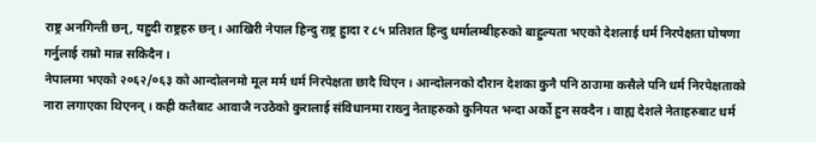राष्ट्र अनगिन्ती छन्, यहुदी राष्ट्रहरु छन् । आखिरी नेपाल हिन्दु राष्ट्र हुादा र ८५ प्रतिशत हिन्दु धर्मालम्बीहरुको बाहुल्यता भएको देशलाई धर्म निरपेक्षता घोषणा गर्नुलाई राम्रो मान्न सकिदैन ।
नेपालमा भएको २०६२/०६३ को आन्दोलनमो मूल मर्म धर्म निरपेक्षता छादै थिएन । आन्दोलनको दौरान देशका कुनै पनि ठाउामा कसैले पनि धर्म निरपेक्षताको नारा लगाएका थिएनन् । कही कतैबाट आवाजै नउठेको कुरालाई संविधानमा राख्नु नेताहरुको कुनियत भन्दा अर्को हुन सक्दैन । वाह्य देशले नेताहरुबाट धर्म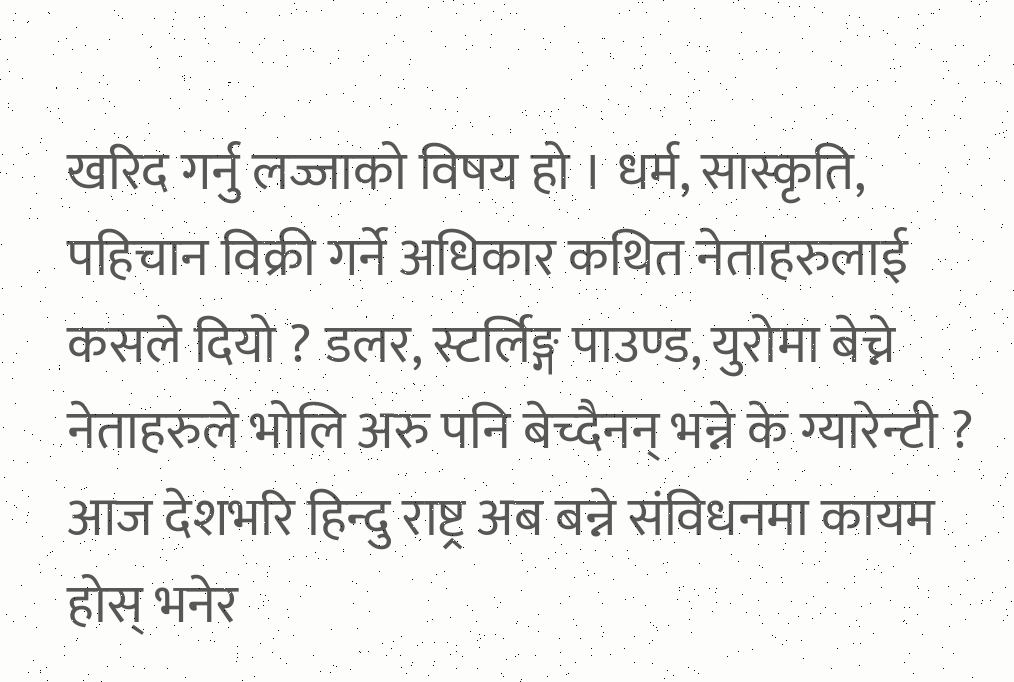खरिद गर्नु लज्जाको विषय हो । धर्म, सास्कृति, पहिचान विक्री गर्ने अधिकार कथित नेताहरुलाई कसले दियो ? डलर, स्टर्लिङ्ग पाउण्ड, युरोमा बेच्ने नेताहरुले भोलि अरु पनि बेच्दैनन् भन्ने के ग्यारेन्टी ? आज देशभरि हिन्दु राष्ट्र अब बन्ने संविधनमा कायम होस् भनेर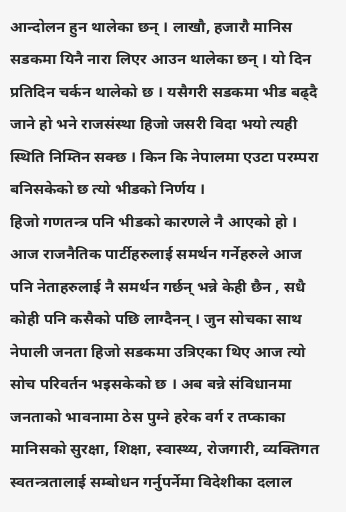आन्दोलन हुन थालेका छन् । लाखौ, हजारौ मानिस सडकमा यिनै नारा लिएर आउन थालेका छन् । यो दिन प्रतिदिन चर्कन थालेको छ । यसैगरी सडकमा भीड बढ्दै जाने हो भने राजसंस्था हिजो जसरी विदा भयो त्यही स्थिति निम्तिन सक्छ । किन कि नेपालमा एउटा परम्परा बनिसकेको छ त्यो भीडको निर्णय ।
हिजो गणतन्त्र पनि भीडको कारणले नै आएको हो । आज राजनैतिक पार्टीहरुलाई समर्थन गर्नेहरुले आज पनि नेताहरुलाई नै समर्थन गर्छन् भन्ने केही छैन , सधै कोही पनि कसैको पछि लाग्दैनन् । जुन सोचका साथ नेपाली जनता हिजो सडकमा उत्रिएका थिए आज त्यो सोच परिवर्तन भइसकेको छ । अब बन्ने संविधानमा जनताको भावनामा ठेस पुग्ने हरेक वर्ग र तप्काका मानिसको सुरक्षा, शिक्षा, स्वास्थ्य, रोजगारी, व्यक्तिगत स्वतन्त्रतालाई सम्बोधन गर्नुपर्नेमा विदेशीका दलाल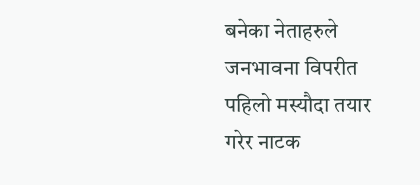बनेका नेताहरुले जनभावना विपरीत पहिलो मस्यौदा तयार गरेर नाटक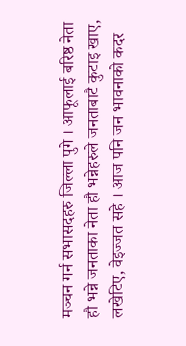मञ्चन गर्न सभासदहरु जिल्ला पुगे । आफूलाई बरिष्ठ नेता हौ भन्ने जनताका नेता हौ भन्नेहरुले जनताबाटै कुटाइ खाए, लखेटिए, वेइज्जत सहे । आज पनि जन भावनाको कदर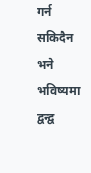गर्न सकिदैन भने भविष्यमा द्वन्द्व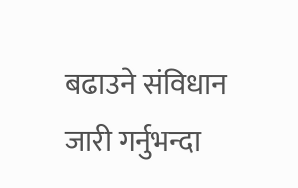बढाउने संविधान जारी गर्नुभन्दा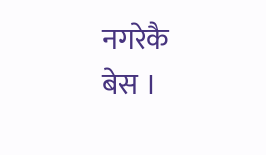नगरेकै बेस ।